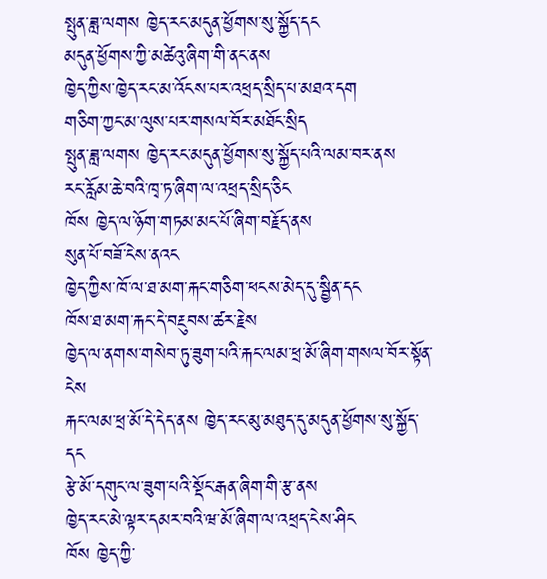སྤུན་ཟླ་ལགས ཁྱེད་རང་མདུན་ཕྱོགས་སུ་སྐྱོད་དང
མདུན་ཕྱོགས་ཀྱི་མཚེའུ་ཞིག་གི་ནང་ནས
ཁྱེད་ཀྱིས་ཁྱེད་རང་མ་འོངས་པར་འཕྲད་སྲིད་པ་མཐའ་དག
གཅིག་ཀྱང་མ་ལུས་པར་གསལ་བོར་མཐོང་སྲིད
སྤུན་ཟླ་ལགས ཁྱེད་རང་མདུན་ཕྱོགས་སུ་སྐྱོད་པའི་ལམ་བར་ནས
རང་རློམ་ཆེ་བའི་ཁྭ་ཏ་ཞིག་ལ་འཕྲད་སྲིད་ཅིང
ཁོས ཁྱེད་ལ་ཉོག་གཏམ་མང་པོ་ཞིག་བརྗོད་ནས
སུན་པོ་བཟོ་ངེས་ནའང
ཁྱེད་ཀྱིས་ཁོ་ལ་ཐ་མག་རྐང་གཅིག་ཕངས་མེད་དུ་སྦྱིན་དང
ཁོས་ཐ་མག་རྐང་དེ་བརྔུབས་ཚར་རྗེས
ཁྱེད་ལ་ནགས་གསེབ་ཏུ་ཟུག་པའི་རྐང་ལམ་ཕྲ་མོ་ཞིག་གསལ་བོར་སྟོན་ངེས
རྐང་ལམ་ཕྲ་མོ་དེ་དེད་ནས ཁྱེད་རང་མུ་མཐུད་དུ་མདུན་ཕྱོགས་སུ་སྐྱོད་དང
རྩེ་མོ་དགུང་ལ་ཟུག་པའི་སྡོང་རྒན་ཞིག་གི་རྩ་ནས
ཁྱེད་རང་མེ་ལྟར་དམར་བའི་ཝ་མོ་ཞིག་ལ་འཕྲད་ངེས་ཤིང
ཁོས ཁྱེད་ཀྱི་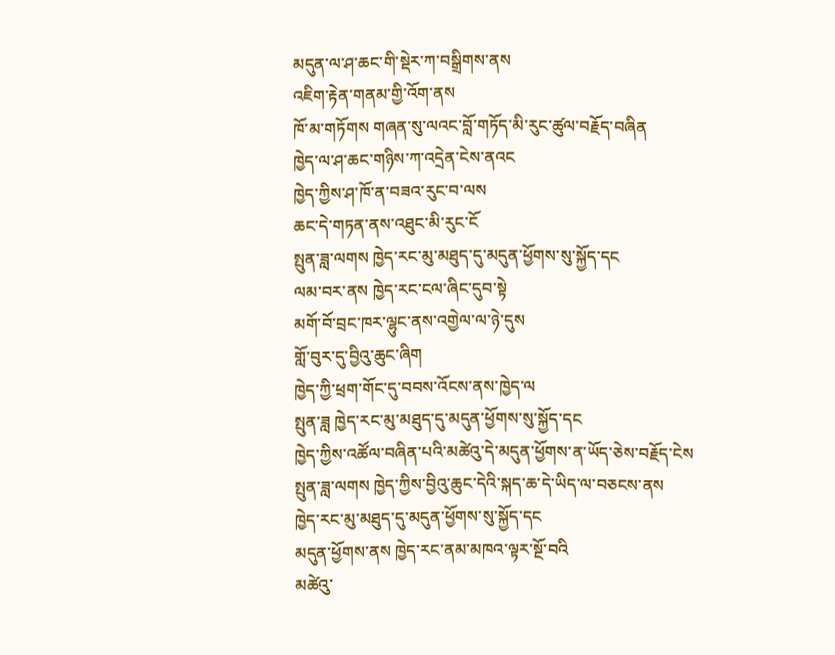མདུན་ལ་ཤ་ཆང་གི་སྡེར་ཀ་བསྒྲིགས་ནས
འཇིག་རྟེན་གནམ་གྱི་འོག་ནས
ཁོ་མ་གཏོགས གཞན་སུ་ལའང་བློ་གཏོད་མི་རུང་ཚུལ་བརྗོད་བཞིན
ཁྱེད་ལ་ཤ་ཆང་གཉིས་ཀ་འདྲེན་ངེས་ནའང
ཁྱེད་ཀྱིས་ཤ་ཁོ་ན་བཟའ་རུང་བ་ལས
ཆང་དེ་གཏན་ནས་འཐུང་མི་རུང་ངོ
སྤུན་ཟླ་ལགས ཁྱེད་རང་མུ་མཐུད་དུ་མདུན་ཕྱོགས་སུ་སྐྱོད་དང
ལམ་བར་ནས ཁྱེད་རང་ངལ་ཞིང་དུབ་སྟེ
མགོ་བོ་བྲང་ཁར་ལྷུང་ནས་འགྱེལ་ལ་ཉེ་དུས
གློ་བུར་དུ་བྱིའུ་ཆུང་ཞིག
ཁྱེད་ཀྱི་ཕྲག་གོང་དུ་བབས་འོངས་ནས་ཁྱེད་ལ
སྤུན་ཟླ ཁྱེད་རང་མུ་མཐུད་དུ་མདུན་ཕྱོགས་སུ་སྐྱོད་དང
ཁྱེད་ཀྱིས་འཚོལ་བཞིན་པའི་མཚེའུ་དེ་མདུན་ཕྱོགས་ན་ཡོད་ཅེས་བརྗོད་ངེས
སྤུན་ཟླ་ལགས ཁྱེད་ཀྱིས་བྱིའུ་ཆུང་དེའི་སྐད་ཆ་དེ་ཡིད་ལ་བཅངས་ནས
ཁྱེད་རང་མུ་མཐུད་དུ་མདུན་ཕྱོགས་སུ་སྐྱོད་དང
མདུན་ཕྱོགས་ནས ཁྱེད་རང་ནམ་མཁའ་ལྟར་སྔོ་བའི
མཚེའུ་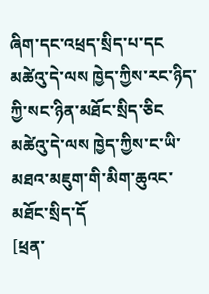ཞིག་དང་འཕྲད་སྲིད་པ་དང
མཚེའུ་དེ་ལས ཁྱེད་ཀྱིས་རང་ཉིད་ཀྱི་སང་ཉིན་མཐོང་སྲིད་ཅིང
མཚེའུ་དེ་ལས ཁྱེད་ཀྱིས་ང་ཡི་མཐའ་མཇུག་གི་མིག་ཆུའང་མཐོང་སྲིད་དོ
[ཕྲན་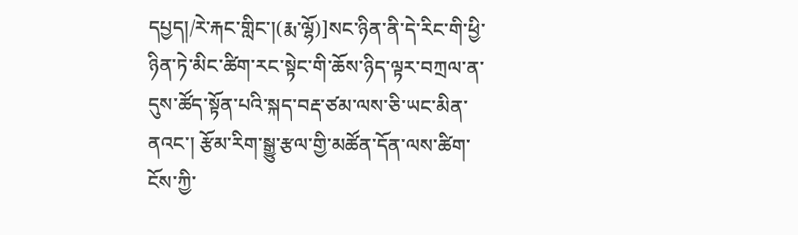དཔྱད།/རེ་རྐང་གླིང་།(རྨ་ལྷོ)]སང་ཉིན་ནི་དེ་རིང་གི་ཕྱི་ཉིན་ཏེ་མིང་ཚིག་རང་སྟེང་གི་ཆོས་ཉིད་ལྟར་བཀྲལ་ན་དུས་ཚོད་སྟོན་པའི་སྐད་བརྡ་ཙམ་ལས་ཅི་ཡང་མིན་ནའང་། རྩོམ་རིག་སྒྱུ་རྩལ་གྱི་མཚོན་དོན་ལས་ཚིག་ངོས་ཀྱི་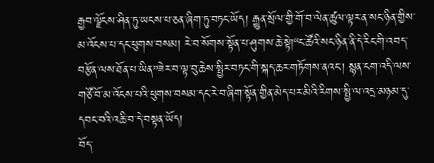རྒྱབ་ལྗོངས་ཤིན་ཏུ་ཡངས་པ་ཅན་ཞིག་ཏུ་བཏང་ཡོད། རྒྱུན་སྲོལ་གྱི་གོ་བ་ལེན་ཚུལ་ལྟར་ན་སང་ཉིན་གྱིས་མ་འོངས་པ་དང་ཕུགས་བསམ། རེ་བ་སོགས་སྟོན་པ་ཤུགས་ཆེ་སྟེ།“ང་ཚོའི་སང་ཉིན་ནི་དེ་རིང་གི་འབད་བརྩོན་ལས་ཐོན་པ་ཡིན”ཟེར་བ་ལྟ་བུ་ཆེས་སྤྱིར་བཏང་གི་སྐད་ཆར་གཏོགས་ནའང་། སྙན་ངག་འདི་ལས་གཙོ་བོ་མ་འོངས་པའི་ཕུགས་བསམ་དང་རེ་བ་ཞིག་སྟོན་གྱིན་མེད་པར་མིའི་རིགས་སྤྱི་ལ་འདྲ་མཉམ་དུ་དབང་བའི་འཆི་བ་དེ་བསྟན་ཡོད།
བོད་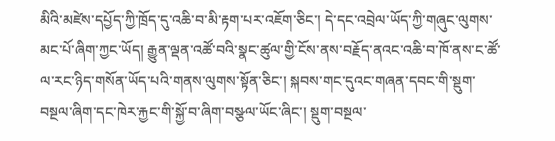མིའི་མཛེས་དཔྱོད་ཀྱི་ཁྲོད་དུ་འཆི་བ་མི་རྟག་པར་འཇོག་ཅིང་། དེ་དང་འབྲེལ་ཡོད་ཀྱི་གཞུང་ལུགས་མང་པོ་ཞིག་ཀྱང་ཡོད། རྒྱུན་ལྡན་འཚོ་བའི་སྣང་ཚུལ་གྱི་ངོས་ནས་བརྗོད་ནའང་འཆི་བ་ཁོ་ནས་ང་ཚོ་ལ་རང་ཉིད་གསོན་ཡོད་པའི་གནས་ལུགས་སྟོན་ཅིང་། སྐབས་གང་དུའང་གཞན་དབང་གི་སྡུག་བསྔལ་ཞིག་དང་ཁེར་རྐྱང་གི་སྐྱོ་བ་ཞིག་བསྩལ་ཡོང་ཞིང་། སྡུག་བསྔལ་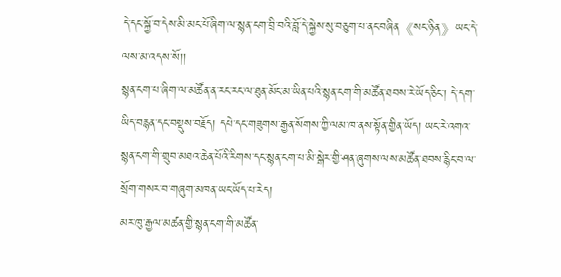དེ་དང་སྐྱོ་བ་དེས་མི་མང་པོ་ཞིག་ལ་སྙན་ངག་བྲི་བའི་བློ་དེ་སྐྱེས་སུ་བཅུག་པ་ནང་བཞིན《སང་ཉིན》ཡང་དེ་ལས་མ་འདས་སོ།།
སྙན་ངག་པ་ཞིག་ལ་མཚོན་ན་རང་རང་ལ་ཐུན་མོང་མ་ཡིན་པའི་སྙན་ངག་གི་མཚོན་ཐབས་རེ་ཡོད་ཅིང་། དེ་དག་ཡིད་བརྙན་དང་བསྡུས་བརྗོད། དཔེ་དང་གཟུགས་རྒྱན་སོགས་ཀྱི་ལམ་ཁ་ནས་སྟོན་གྱིན་ཡོད། ཡང་རེ་འགའ་སྙན་ངག་གི་གྲུབ་མཐའ་ཆེན་པོའི་རིགས་དང་སྙན་ངག་པ་མི་སྒེར་གྱི་ཤན་ཞུགས་ལས་མཚོན་ཐབས་རྙིང་བ་ལ་སྲོག་གསར་བ་གཞུག་མཁན་ཡང་ཡོད་པ་རེད།
མར་ཁུ་རྒྱལ་མཚན་གྱི་སྙན་ངག་གི་མཚོན་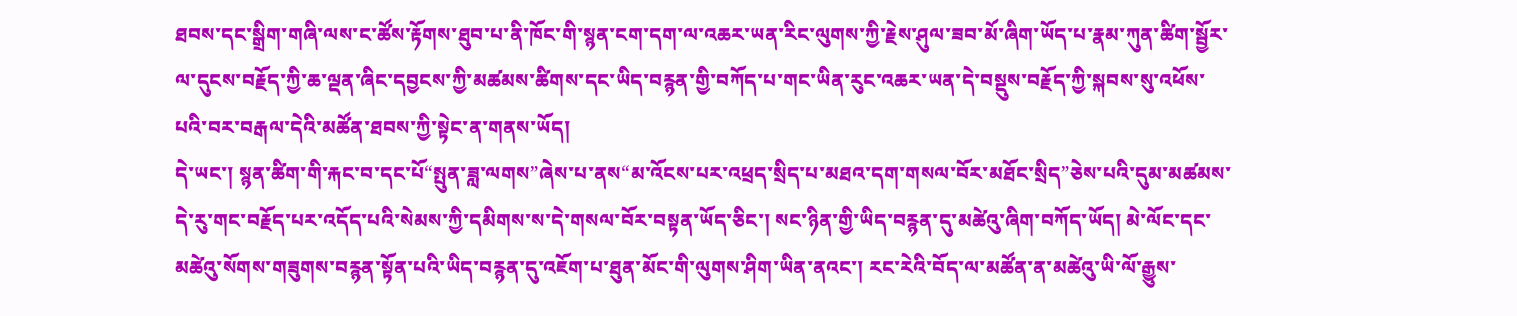ཐབས་དང་སྒྲིག་གཞི་ལས་ང་ཚོས་རྟོགས་ཐུབ་པ་ནི་ཁོང་གི་སྙན་ངག་དག་ལ་འཆར་ཡན་རིང་ལུགས་ཀྱི་རྗེས་ཤུལ་ཟབ་མོ་ཞིག་ཡོད་པ་རྣམ་ཀུན་ཚིག་སྦྱོར་ལ་དུངས་བརྗོད་ཀྱི་ཆ་ལྡན་ཞིང་དབྱངས་ཀྱི་མཚམས་ཚིགས་དང་ཡིད་བརྙན་གྱི་བཀོད་པ་གང་ཡིན་རུང་འཆར་ཡན་དེ་བསྡུས་བརྗོད་ཀྱི་སྐབས་སུ་འཕོས་པའི་བར་བརྒལ་དེའི་མཚོན་ཐབས་ཀྱི་སྟེང་ན་གནས་ཡོད།
དེ་ཡང་། སྙན་ཚིག་གི་རྐང་བ་དང་པོ“སྤུན་ཟླ་ལགས”ཞེས་པ་ནས“མ་འོངས་པར་འཕྲད་སྲིད་པ་མཐའ་དག་གསལ་བོར་མཐོང་སྲིད”ཅེས་པའི་དུམ་མཚམས་དེ་རུ་གང་བརྗོད་པར་འདོད་པའི་སེམས་ཀྱི་དམིགས་ས་དེ་གསལ་བོར་བསྟན་ཡོད་ཅིང་། སང་ཉིན་གྱི་ཡིད་བརྙན་དུ་མཚེའུ་ཞིག་བཀོད་ཡོད། མེ་ལོང་དང་མཚེའུ་སོགས་གཟུགས་བརྙན་སྟོན་པའི་ཡིད་བརྙན་དུ་འཇོག་པ་ཐུན་མོང་གི་ལུགས་ཤིག་ཡིན་ནའང་། རང་རེའི་བོད་ལ་མཚོན་ན་མཚེའུ་ཡི་ལོ་རྒྱུས་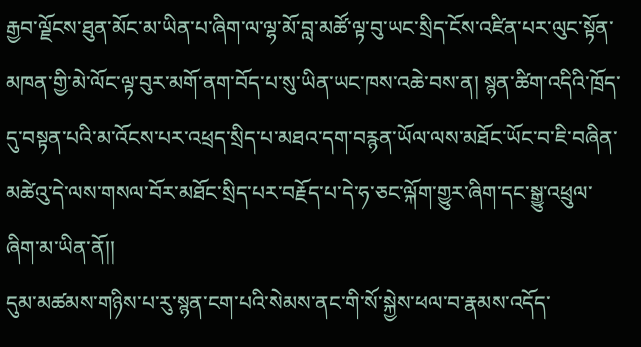རྒྱབ་ལྗོངས་ཐུན་མོང་མ་ཡིན་པ་ཞིག་ལ་ལྷ་མོ་བླ་མཚོ་ལྟ་བུ་ཡང་སྲིད་ངོས་འཛིན་པར་ལུང་སྟོན་མཁན་གྱི་མེ་ལོང་ལྟ་བུར་མགོ་ནག་བོད་པ་སུ་ཡིན་ཡང་ཁས་འཆེ་བས་ན། སྙན་ཚིག་འདིའི་ཁྲོད་དུ་བསྟན་པའི་མ་འོངས་པར་འཕྲད་སྲིད་པ་མཐའ་དག་བརྙན་ཡོལ་ལས་མཐོང་ཡོང་བ་ཇི་བཞིན་མཚེའུ་དེ་ལས་གསལ་བོར་མཐོང་སྲིད་པར་བརྗོད་པ་དེ་ཧ་ཅང་ལྐོག་གྱུར་ཞིག་དང་སྒྱུ་འཕྲུལ་ཞིག་མ་ཡིན་ནོ།།
དུམ་མཚམས་གཉིས་པ་རུ་སྙན་ངག་པའི་སེམས་ནང་གི་སོ་སྐྱེས་ཕལ་བ་རྣམས་འདོད་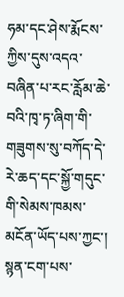ཧམ་དང་ཤེས་རྨོངས་ཀྱིས་དུས་འདའ་བཞིན་པ་རང་རློམ་ཆེ་བའི་ཁྭ་ཏ་ཞིག་གི་གཟུགས་སུ་བཀོད་དེ་རེ་ཆད་དང་སྐྱོ་གདུང་གི་སེམས་ཁམས་མངོན་ཡོད་པས་ཀྱང་། སྙན་ངག་པས་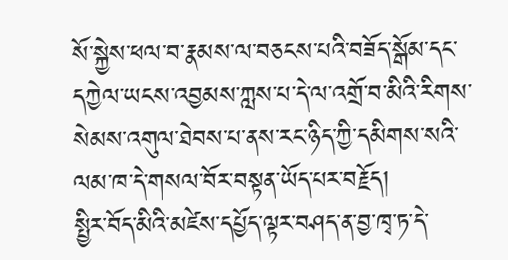སོ་སྐྱེས་ཕལ་བ་རྣམས་ལ་བཅངས་པའི་བཟོད་སྒོམ་དང་དཀྱེལ་ཡངས་འབྱམས་ཀླས་པ་དེ་ལ་འགྲོ་བ་མིའི་རིགས་སེམས་འགུལ་ཐེབས་པ་ནས་རང་ཉིད་ཀྱི་དམིགས་སའི་ལམ་ཁ་དེ་གསལ་བོར་བསྟན་ཡོད་པར་བརྗོད།
སྤྱིར་བོད་མིའི་མཛེས་དཔྱོད་ལྟར་བཤད་ན་བྱ་ཁྭ་ཏ་དེ་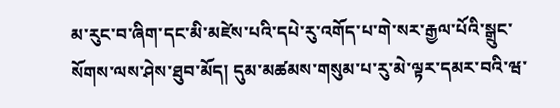མ་རུང་བ་ཞིག་དང་མི་མཛེས་པའི་དཔེ་རུ་འགོད་པ་གེ་སར་རྒྱལ་པོའི་སྒྲུང་སོགས་ལས་ཤེས་ཐུབ་མོད། དུམ་མཚམས་གསུམ་པ་རུ་མེ་ལྟར་དམར་བའི་ཝ་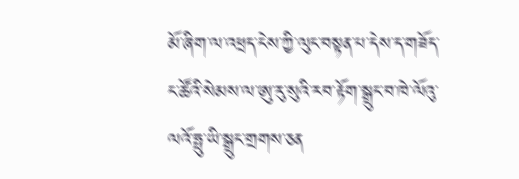མོ་ཞིག་ལ་འཕྲད་ངེས་ཀྱི་ལུང་བསྟན་པ་དེས་ད་གཟོད་ང་ཚོའི་སེམས་ལ་ཨུ་རུ་སུའི་རབ་རྟོག་སྒྲུང་བ་ཁེ་ལོའུ་ལའོ་ཧྥུ་ཡི་སྒྲུང་གྲགས་ཅན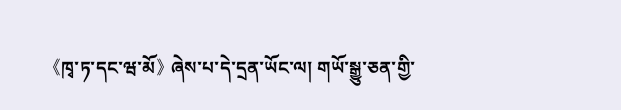《ཁྭ་ཏ་དང་ཝ་མོ》 ཞེས་པ་དེ་དྲན་ཡོང་ལ། གཡོ་སྒྱུ་ཅན་གྱི་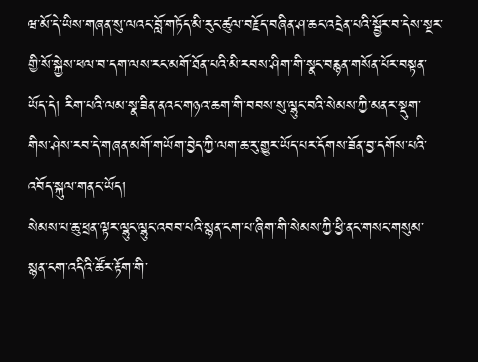ཝ་མོ་དེ་ཡིས་གཞན་སུ་ལའང་བློ་གཏོད་མི་རུང་ཚུལ་བརྗོད་བཞིན་ཤ་ཆང་འདྲེན་པའི་སྦྱོར་བ་དེས་སྔར་གྱི་སོ་སྐྱེས་ཕལ་བ་དག་ལས་རང་མགོ་ཐོན་པའི་མི་རབས་ཤིག་གི་སྣང་བརྙན་གསོན་པོར་བསྟན་ཡོད་དེ། རིག་པའི་ལམ་སྣ་ཟིན་ནའང་གཉའ་ཆག་གི་བབས་སུ་ལྷུང་བའི་སེམས་ཀྱི་མནར་སྡུག་གིས་ཤེས་རབ་དེ་གཞན་མགོ་གཡོག་བྱེད་ཀྱི་ལག་ཆ་རུ་གྱུར་ཡོད་པར་དོགས་ཟོན་བྱ་དགོས་པའི་འབོད་སྐུལ་གནང་ཡོད།
སེམས་པ་ཆུ་ཕྲན་ལྟར་ལྷུང་ལྷུང་འབབ་པའི་སྙན་ངག་པ་ཞིག་གི་སེམས་ཀྱི་ཕྱི་ནང་གསང་གསུམ་སྙན་ངག་འདིའི་ཚོར་རྟོག་གི་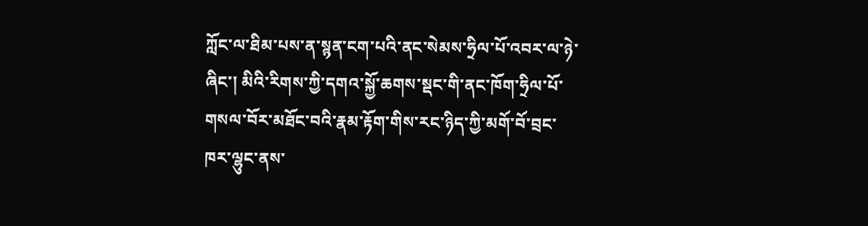ཀློང་ལ་ཐིམ་པས་ན་སྙན་ངག་པའི་ནང་སེམས་ཧྲིལ་པོ་འབར་ལ་ཉེ་ཞིང་། མིའི་རིགས་ཀྱི་དགའ་སྐྱོ་ཆགས་སྡང་གི་ནང་ཁོག་ཧྲིལ་པོ་གསལ་བོར་མཐོང་བའི་རྣམ་རྟོག་གིས་རང་ཉིད་ཀྱི་མགོ་བོ་བྲང་ཁར་ལྷུང་ནས་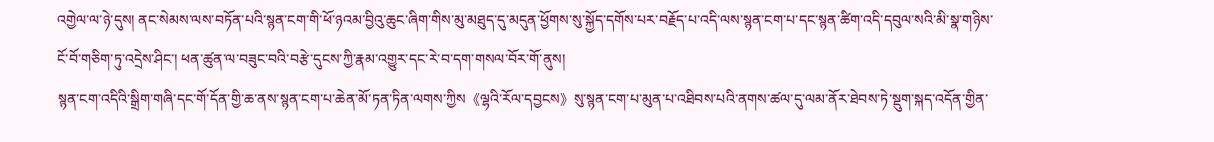འགྱེལ་ལ་ཉེ་དུས། ནང་སེམས་ལས་བཏོན་པའི་སྙན་ངག་གི་ཕོ་ཉའམ་བྱིའུ་ཆུང་ཞིག་གིས་མུ་མཐུད་དུ་མདུན་ཕྱོགས་སུ་སྐྱོད་དགོས་པར་བརྗོད་པ་འདི་ལས་སྙན་ངག་པ་དང་སྙན་ཚིག་འདི་དབུལ་སའི་མི་སྣ་གཉིས་ངོ་བོ་གཅིག་ཏུ་འདྲེས་ཤིང་། ཕན་ཚུན་ལ་བཟུང་བའི་བརྩེ་དུངས་ཀྱི་རྣམ་འགྱུར་དང་རེ་བ་དག་གསལ་བོར་གོ་ནུས།
སྙན་ངག་འདིའི་སྒྲིག་གཞི་དང་གོ་དོན་གྱི་ཆ་ནས་སྙན་ངག་པ་ཆེན་མོ་ཏན་ཏིན་ལགས་ཀྱིས《ལྷའི་རོལ་དབྱངས》སུ་སྙན་ངག་པ་མུན་པ་འཐིབས་པའི་ནགས་ཚལ་དུ་ལམ་ནོར་ཐེབས་ཏེ་སྡུག་སྐད་འདོན་གྱིན་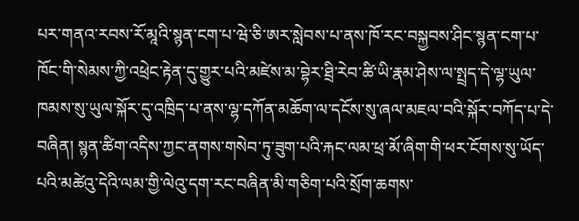པར་གནའ་རབས་རོ་མཱའི་སྙན་ངག་པ་ཝེ་ཅི་ཨར་སླེབས་པ་ནས་ཁོ་རང་བསྐྱབས་ཤིང་སྙན་ངག་པ་ཁོང་གི་སེམས་ཀྱི་འཕྲེང་རྟེན་དུ་གྱུར་པའི་མཛེས་མ་བྷེར་ཐྲི་རེབ་ཚི་ཡི་རྣམ་ཤེས་ལ་སྤྲད་དེ་ལྷ་ཡུལ་ཁམས་སུ་ཡུལ་སྐོར་དུ་འཁྲིད་པ་ནས་ལྷ་དཀོན་མཆོག་ལ་དངོས་སུ་ཞལ་མཇལ་བའི་སྐོར་བཀོད་པ་དེ་བཞིན། སྙན་ཚིག་འདིས་ཀྱང་ནགས་གསེབ་ཏུ་ཟུག་པའི་རྐང་ལམ་ཕྲ་མོ་ཞིག་གི་ཕར་ངོགས་སུ་ཡོད་པའི་མཚེའུ་དེའི་ལམ་གྱི་ལེའུ་དག་རང་བཞིན་མི་གཅིག་པའི་སྲོག་ཆགས་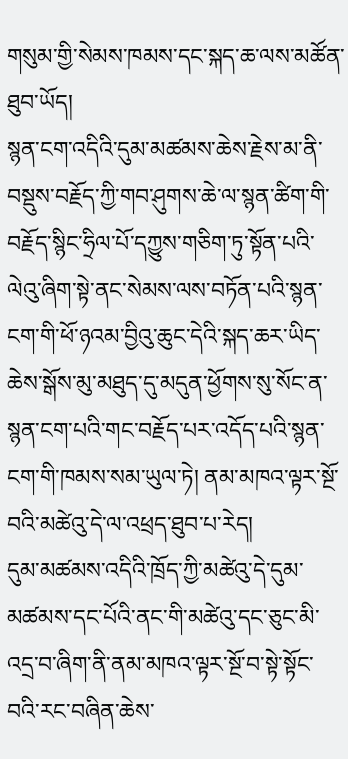གསུམ་གྱི་སེམས་ཁམས་དང་སྐད་ཆ་ལས་མཚོན་ཐུབ་ཡོད།
སྙན་ངག་འདིའི་དུམ་མཚམས་ཆེས་རྗེས་མ་ནི་བསྡུས་བརྗོད་ཀྱི་གབ་ཤུགས་ཆེ་ལ་སྙན་ཚིག་གི་བརྗོད་སྙིང་ཧྲིལ་པོ་དཀྱུས་གཅིག་ཏུ་སྟོན་པའི་ལེའུ་ཞིག་སྟེ་ནང་སེམས་ལས་བཏོན་པའི་སྙན་ངག་གི་ཕོ་ཉའམ་བྱིའུ་ཆུང་དེའི་སྐད་ཆར་ཡིད་ཆེས་སྒོས་མུ་མཐུད་དུ་མདུན་ཕྱོགས་སུ་སོང་ན་སྙན་ངག་པའི་གང་བརྗོད་པར་འདོད་པའི་སྙན་ངག་གི་ཁམས་སམ་ཡུལ་ཏེ། ནམ་མཁའ་ལྟར་སྔོ་བའི་མཚེའུ་དེ་ལ་འཕྲད་ཐུབ་པ་རེད།
དུམ་མཚམས་འདིའི་ཁྲོད་ཀྱི་མཚེའུ་དེ་དུམ་མཚམས་དང་པོའི་ནང་གི་མཚེའུ་དང་ཅུང་མི་འདྲ་བ་ཞིག་ནི་ནམ་མཁའ་ལྟར་སྔོ་བ་སྟེ་སྟོང་བའི་རང་བཞིན་ཆེས་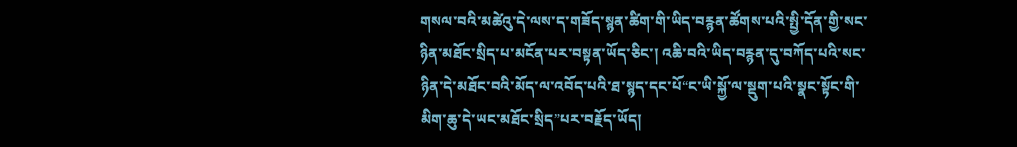གསལ་བའི་མཚེའུ་དེ་ལས་ད་གཟོད་སྙན་ཚིག་གི་ཡིད་བརྙན་ཚོགས་པའི་སྤྱི་དོན་གྱི་སང་ཉིན་མཐོང་སྲིད་པ་མངོན་པར་བསྟན་ཡོད་ཅིང་། འཆི་བའི་ཡིད་བརྙན་དུ་བཀོད་པའི་སང་ཉིན་དེ་མཐོང་བའི་མོད་ལ་འབོད་པའི་ཐ་སྙད་དང་པོ“ང་ཡི་སྐྱོ་ལ་སྡུག་པའི་སྣང་སྟོང་གི་མིག་ཆུ་དེ་ཡང་མཐོང་སྲིད”པར་བརྗོད་ཡོད།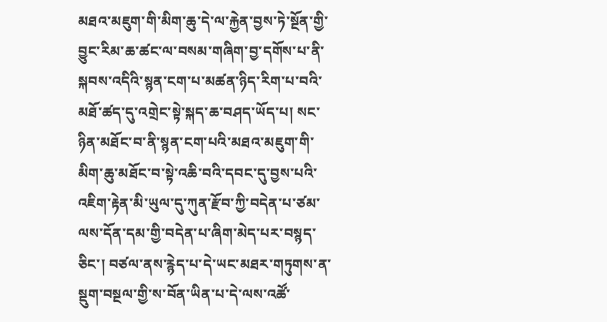མཐའ་མཇུག་གི་མིག་ཆུ་དེ་ལ་རྐྱེན་བྱས་ཏེ་སྔོན་གྱི་བྱུང་རིམ་ཆ་ཚང་ལ་བསམ་གཞིག་བྱ་དགོས་པ་ནི་སྐབས་འདིའི་སྙན་ངག་པ་མཚན་ཉིད་རིག་པ་བའི་མཐོ་ཚད་དུ་འགྲེང་སྟེ་སྐད་ཆ་བཤད་ཡོད་པ། སང་ཉིན་མཐོང་བ་ནི་སྙན་ངག་པའི་མཐའ་མཇུག་གི་མིག་ཆུ་མཐོང་བ་སྟེ་འཆི་བའི་དབང་དུ་བྱས་པའི་འཇིག་རྟེན་མི་ཡུལ་དུ་ཀུན་རྫོབ་ཀྱི་བདེན་པ་ཙམ་ལས་དོན་དམ་གྱི་བདེན་པ་ཞིག་མེད་པར་བསྙད་ཅིང་། བཙལ་ནས་རྙེད་པ་དེ་ཡང་མཐར་གཏུགས་ན་སྡུག་བསྔལ་གྱི་ས་བོན་ཡིན་པ་དེ་ལས་འཚོ་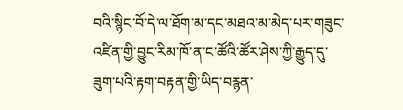བའི་སྙིང་བོ་དེ་ལ་ཐོག་མ་དང་མཐའ་མ་མེད་པར་གཟུང་འཛིན་གྱི་བྱུང་རིམ་ཁོ་ན་ང་ཚོའི་ཚོར་ཤེས་ཀྱི་རྒྱུད་དུ་ཟུག་པའི་རྟག་བརྟན་གྱི་ཡིད་བརྙན་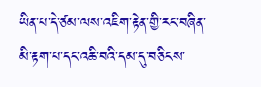ཡིན་པ་དེ་ཙམ་ལས་འཇིག་རྟེན་གྱི་རང་བཞིན་མི་རྟག་པ་དང་འཆི་བའི་དམ་དུ་བཅིངས་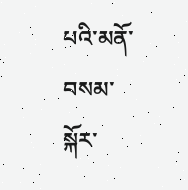པའི་མནོ་བསམ་སྐོར་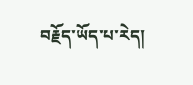བརྗོད་ཡོད་པ་རེད།